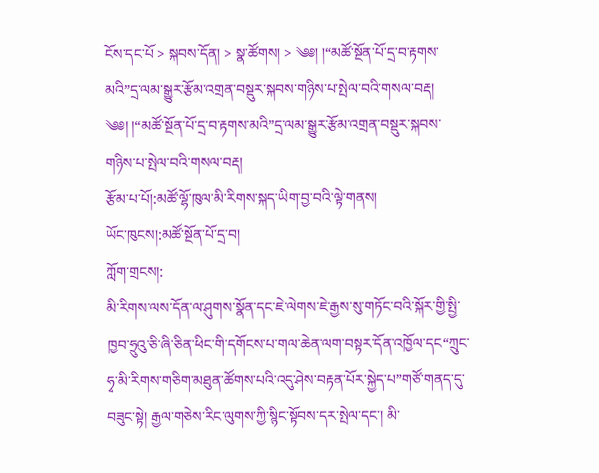ངོས་དང་པོ > སྐབས་དོན། > སྣ་ཚོགས། > ༄༅། །“མཚོ་སྔོན་པོ་དྲ་བ་རྟགས་མའི”དྲ་ལམ་སྒྱུར་རྩོམ་འགྲན་བསྡུར་སྐབས་གཉིས་པ་སྤེལ་བའི་གསལ་བརྡ།
༄༅། །“མཚོ་སྔོན་པོ་དྲ་བ་རྟགས་མའི”དྲ་ལམ་སྒྱུར་རྩོམ་འགྲན་བསྡུར་སྐབས་གཉིས་པ་སྤེལ་བའི་གསལ་བརྡ།
རྩོམ་པ་པོ།:མཚོ་ལྷོ་ཁུལ་མི་རིགས་སྐད་ཡིག་བྱ་བའི་ལྟེ་གནས།
ཡོང་ཁུངས།:མཚོ་སྔོན་པོ་དྲ་བ།
ཀློག་གྲངས།:
མི་རིགས་ལས་དོན་ལ་ཤུགས་སྣོན་དང་ཇེ་ལེགས་ཇེ་རྒྱས་སུ་གཏོང་བའི་སྐོར་གྱི་སྤྱི་ཁྱབ་ཧྲུའུ་ཅི་ཞི་ཅིན་ཕིང་གི་དགོངས་པ་གལ་ཆེན་ལག་བསྟར་དོན་འཁྱོལ་དང“ཀྲུང་ཧྭ་མི་རིགས་གཅིག་མཐུན་ཚོགས་པའི་འདུ་ཤེས་བརྟན་པོར་སྐྱེད་པ”གཙོ་གནད་དུ་བཟུང་སྟེ། རྒྱལ་གཅེས་རིང་ལུགས་ཀྱི་སྙིང་སྟོབས་དར་སྤེལ་དང་། མི་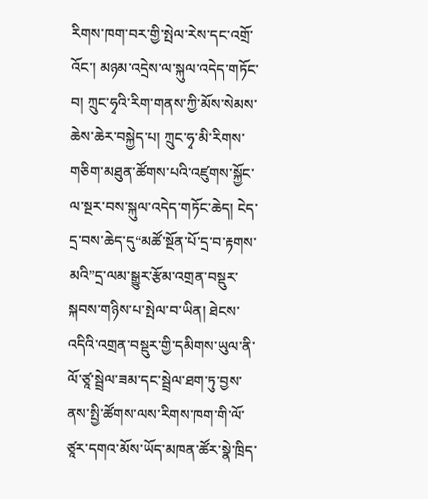རིགས་ཁག་བར་གྱི་སྤེལ་རེས་དང་འགྲོ་འོང་། མཉམ་འདྲེས་ལ་སྐུལ་འདེད་གཏོང་བ། ཀྲུང་ཧྭའི་རིག་གནས་ཀྱི་མོས་སེམས་ཆེས་ཆེར་བསྐྱེད་པ། ཀྲུང་ཧྭ་མི་རིགས་གཅིག་མཐུན་ཚོགས་པའི་འཛུགས་སྐྱོང་ལ་སྔར་བས་སྐུལ་འདེད་གཏོང་ཆེད། ངེད་དྲ་བས་ཆེད་དུ“མཚོ་སྔོན་པོ་དྲ་བ་རྟགས་མའི”དྲ་ལམ་སྒྱུར་རྩོམ་འགྲན་བསྡུར་སྐབས་གཉིས་པ་སྤེལ་བ་ཡིན། ཐེངས་འདིའི་འགྲན་བསྡུར་གྱི་དམིགས་ཡུལ་ནི་ལོ་ཙཱ་སྦྲེལ་ཟམ་དང་སྦྲེལ་ཐག་ཏུ་བྱས་ནས་སྤྱི་ཚོགས་ལས་རིགས་ཁག་གི་ལོ་ཙཱར་དགའ་མོས་ཡོད་མཁན་ཚོར་སྣེ་ཁྲིད་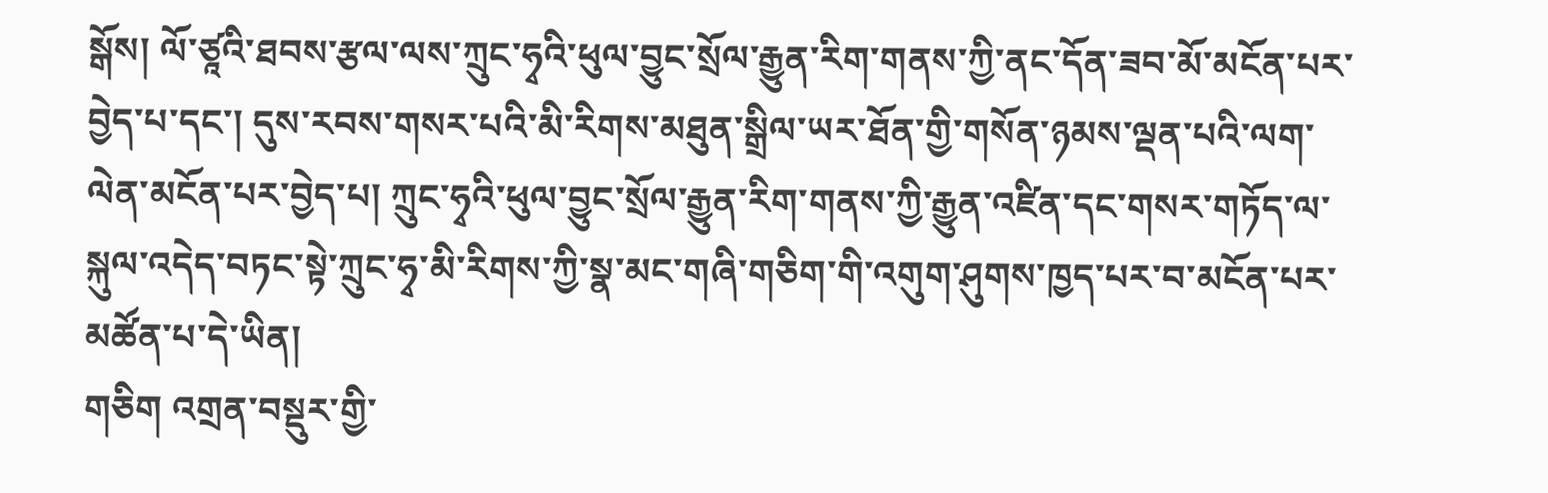སྒོས། ལོ་ཙཱའི་ཐབས་རྩལ་ལས་ཀྲུང་ཧྭའི་ཕུལ་བྱུང་སྲོལ་རྒྱུན་རིག་གནས་ཀྱི་ནང་དོན་ཟབ་མོ་མངོན་པར་བྱེད་པ་དང་། དུས་རབས་གསར་པའི་མི་རིགས་མཐུན་སྒྲིལ་ཡར་ཐོན་གྱི་གསོན་ཉམས་ལྡན་པའི་ལག་ལེན་མངོན་པར་བྱེད་པ། ཀྲུང་ཧྭའི་ཕུལ་བྱུང་སྲོལ་རྒྱུན་རིག་གནས་ཀྱི་རྒྱུན་འཛིན་དང་གསར་གཏོད་ལ་སྐུལ་འདེད་བཏང་སྟེ་ཀྲུང་ཧྭ་མི་རིགས་ཀྱི་སྣ་མང་གཞི་གཅིག་གི་འགུག་ཤུགས་ཁྱད་པར་བ་མངོན་པར་མཚོན་པ་དེ་ཡིན།
གཅིག འགྲན་བསྡུར་གྱི་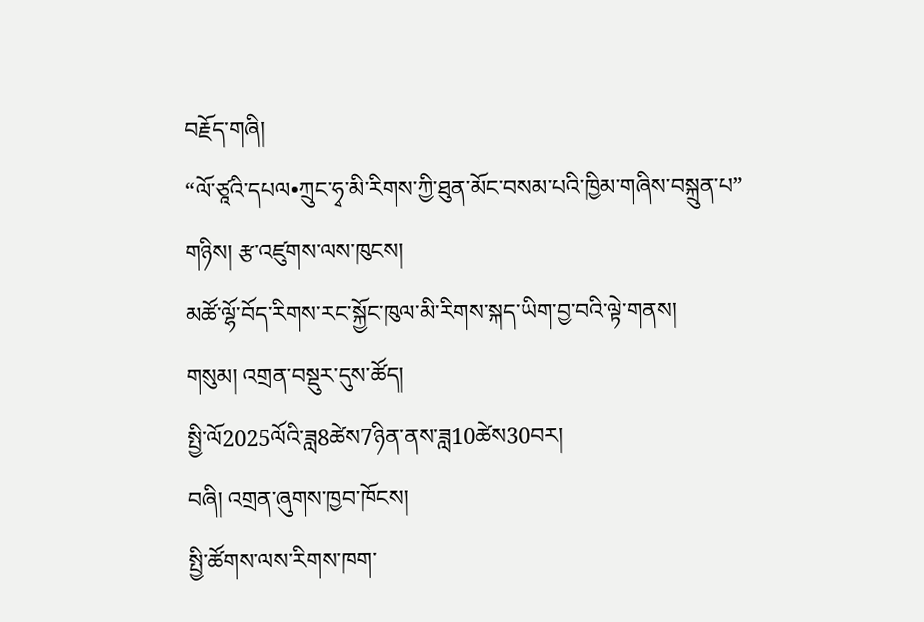བརྗོད་གཞི།
“ལོ་ཙཱའི་དཔལ•ཀྲུང་ཧྭ་མི་རིགས་ཀྱི་ཐུན་མོང་བསམ་པའི་ཁྱིམ་གཞིས་བསྐྲུན་པ”
གཉིས། རྩ་འཛུགས་ལས་ཁུངས།
མཚོ་ལྷོ་བོད་རིགས་རང་སྐྱོང་ཁུལ་མི་རིགས་སྐད་ཡིག་བྱ་བའི་ལྟེ་གནས།
གསུམ། འགྲན་བསྡུར་དུས་ཚོད།
སྤྱི་ལོ2025ལོའི་ཟླ8ཚེས7ཉིན་ནས་ཟླ10ཚེས30བར།
བཞི། འགྲན་ཞུགས་ཁྱབ་ཁོངས།
སྤྱི་ཚོགས་ལས་རིགས་ཁག་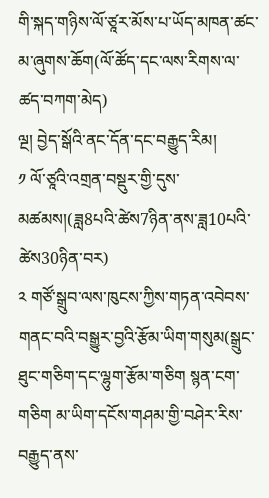གི་སྐད་གཉིས་ལོ་ཙཱར་མོས་པ་ཡོད་མཁན་ཚང་མ་ཞུགས་ཆོག(ལོ་ཚོད་དང་ལས་རིགས་ལ་ཚད་བཀག་མེད)
ལྔ། བྱེད་སྒོའི་ནང་དོན་དང་བརྒྱུད་རིམ།
༡ ལོ་ཙཱའི་འགྲན་བསྡུར་གྱི་དུས་མཚམས།(ཟླ8པའི་ཚེས7ཉིན་ནས་ཟླ10པའི་ཚེས30ཉིན་བར)
༢ གཙོ་སྒྲུབ་ལས་ཁུངས་ཀྱིས་གཏན་འབེབས་གནང་བའི་བསྒྱུར་བྱའི་རྩོམ་ཡིག་གསུམ(སྒྲུང་ཐུང་གཅིག་དང་ལྷུག་རྩོམ་གཅིག སྙན་ངག་གཅིག མ་ཡིག་དངོས་གཤམ་གྱི་བཤེར་རིས་བརྒྱུད་ནས་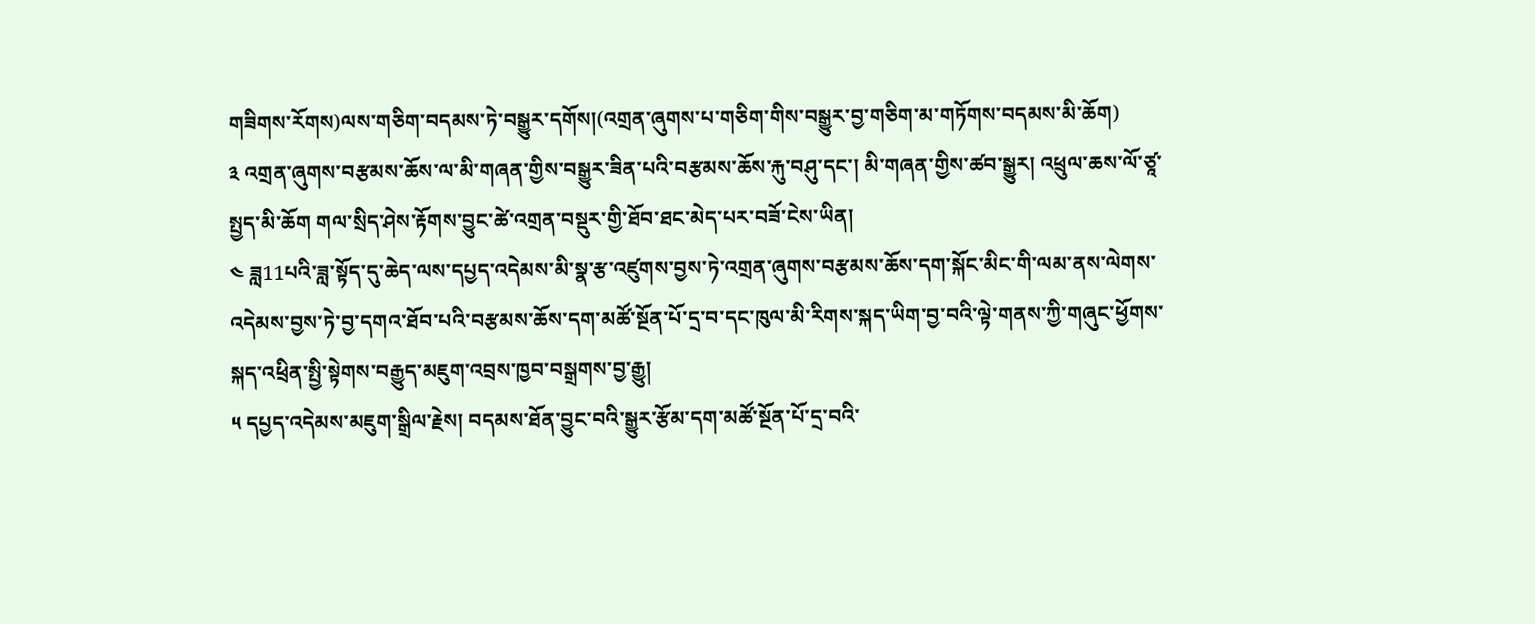གཟིགས་རོགས)ལས་གཅིག་བདམས་ཏེ་བསྒྱུར་དགོས།(འགྲན་ཞུགས་པ་གཅིག་གིས་བསྒྱུར་བྱ་གཅིག་མ་གཏོགས་བདམས་མི་ཆོག)
༣ འགྲན་ཞུགས་བརྩམས་ཆོས་ལ་མི་གཞན་གྱིས་བསྒྱུར་ཟིན་པའི་བརྩམས་ཆོས་རྐུ་བཤུ་དང་། མི་གཞན་གྱིས་ཚབ་སྒྱུར། འཕྲུལ་ཆས་ལོ་ཙཱ་སྤྱད་མི་ཆོག གལ་སྲིད་ཤེས་རྟོགས་བྱུང་ཚེ་འགྲན་བསྡུར་གྱི་ཐོབ་ཐང་མེད་པར་བཟོ་ངེས་ཡིན།
༤ ཟླ11པའི་ཟླ་སྟོད་དུ་ཆེད་ལས་དཔྱད་འདེམས་མི་སྣ་རྩ་འཛུགས་བྱས་ཏེ་འགྲན་ཞུགས་བརྩམས་ཆོས་དག་སྐོང་མིང་གི་ལམ་ནས་ལེགས་འདེམས་བྱས་ཏེ་བྱ་དགའ་ཐོབ་པའི་བརྩམས་ཆོས་དག་མཚོ་སྔོན་པོ་དྲ་བ་དང་ཁུལ་མི་རིགས་སྐད་ཡིག་བྱ་བའི་ལྟེ་གནས་ཀྱི་གཞུང་ཕྱོགས་སྐད་འཕྲིན་སྤྱི་སྟེགས་བརྒྱུད་མཇུག་འབྲས་ཁྱབ་བསྒྲགས་བྱ་རྒྱུ།
༥ དཔྱད་འདེམས་མཇུག་སྒྲིལ་རྗེས། བདམས་ཐོན་བྱུང་བའི་སྒྱུར་རྩོམ་དག་མཚོ་སྔོན་པོ་དྲ་བའི་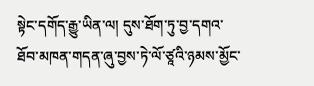སྟེང་དགོད་རྒྱུ་ཡིན་ལ། དུས་ཐོག་ཏུ་བྱ་དགའ་ཐོབ་མཁན་གདན་ཞུ་བྱས་ཏེ་ལོ་ཙཱའི་ཉམས་མྱོང་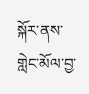སྐོར་ནས་གླེང་མོལ་བྱ་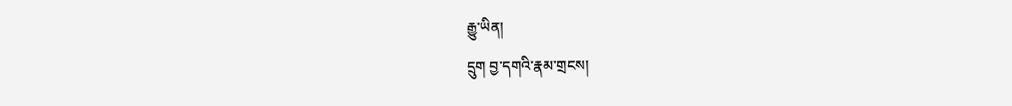རྒྱུ་ཡིན།
དྲུག བྱ་དགའི་རྣམ་གྲངས།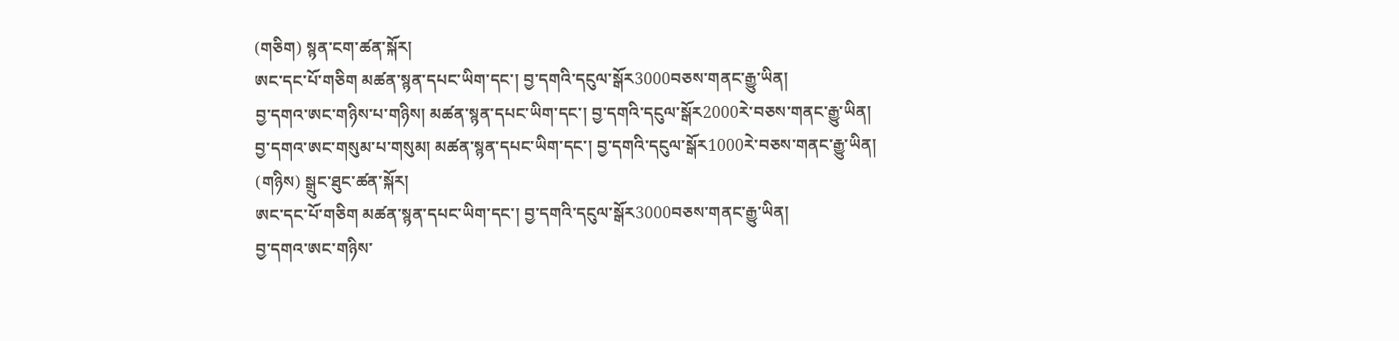(གཅིག) སྙན་ངག་ཚན་སྐོར།
ཨང་དང་པོ་གཅིག མཚན་སྙན་དཔང་ཡིག་དང་། བྱ་དགའི་དངུལ་སྒོར3000བཅས་གནང་རྒྱུ་ཡིན།
བྱ་དགའ་ཨང་གཉིས་པ་གཉིས། མཚན་སྙན་དཔང་ཡིག་དང་། བྱ་དགའི་དངུལ་སྒོར2000རེ་བཅས་གནང་རྒྱུ་ཡིན།
བྱ་དགའ་ཨང་གསུམ་པ་གསུམ། མཚན་སྙན་དཔང་ཡིག་དང་། བྱ་དགའི་དངུལ་སྒོར1000རེ་བཅས་གནང་རྒྱུ་ཡིན།
(གཉིས) སྒྲུང་ཐུང་ཚན་སྐོར།
ཨང་དང་པོ་གཅིག མཚན་སྙན་དཔང་ཡིག་དང་། བྱ་དགའི་དངུལ་སྒོར3000བཅས་གནང་རྒྱུ་ཡིན།
བྱ་དགའ་ཨང་གཉིས་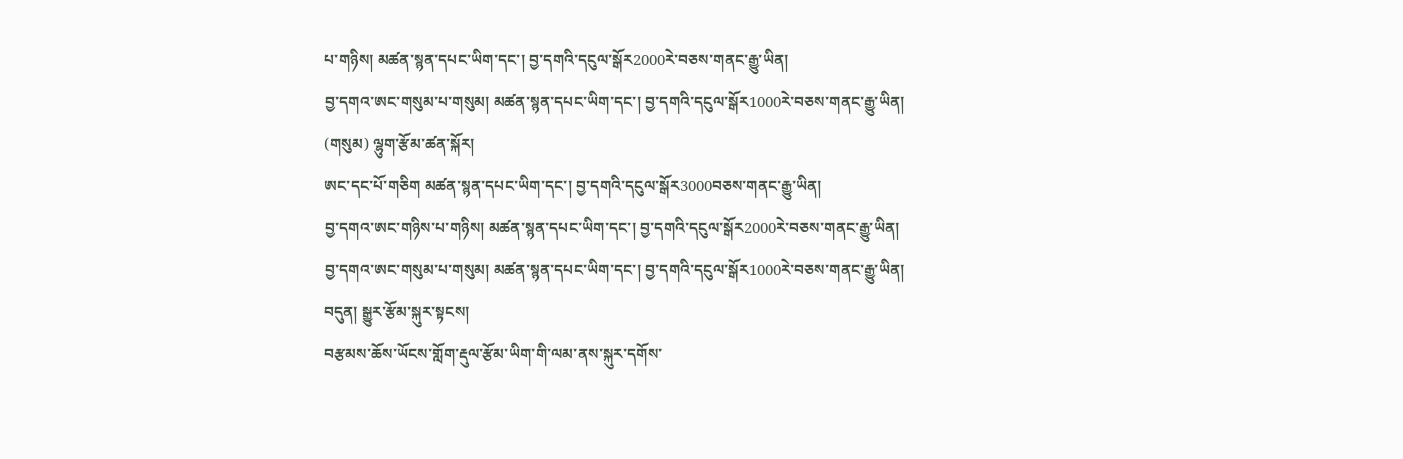པ་གཉིས། མཚན་སྙན་དཔང་ཡིག་དང་། བྱ་དགའི་དངུལ་སྒོར2000རེ་བཅས་གནང་རྒྱུ་ཡིན།
བྱ་དགའ་ཨང་གསུམ་པ་གསུམ། མཚན་སྙན་དཔང་ཡིག་དང་། བྱ་དགའི་དངུལ་སྒོར1000རེ་བཅས་གནང་རྒྱུ་ཡིན།
(གསུམ) ལྷུག་རྩོམ་ཚན་སྐོར།
ཨང་དང་པོ་གཅིག མཚན་སྙན་དཔང་ཡིག་དང་། བྱ་དགའི་དངུལ་སྒོར3000བཅས་གནང་རྒྱུ་ཡིན།
བྱ་དགའ་ཨང་གཉིས་པ་གཉིས། མཚན་སྙན་དཔང་ཡིག་དང་། བྱ་དགའི་དངུལ་སྒོར2000རེ་བཅས་གནང་རྒྱུ་ཡིན།
བྱ་དགའ་ཨང་གསུམ་པ་གསུམ། མཚན་སྙན་དཔང་ཡིག་དང་། བྱ་དགའི་དངུལ་སྒོར1000རེ་བཅས་གནང་རྒྱུ་ཡིན།
བདུན། སྒྱུར་རྩོམ་སྐུར་སྟངས།
བརྩམས་ཆོས་ཡོངས་གློག་རྡུལ་རྩོམ་ཡིག་གི་ལམ་ནས་སྐུར་དགོས་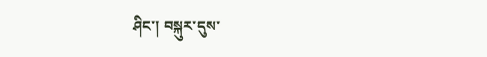ཤིང་། བསྐུར་དུས་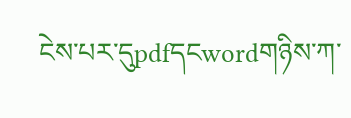ངེས་པར་དུpdfདངwordགཉིས་ཀ་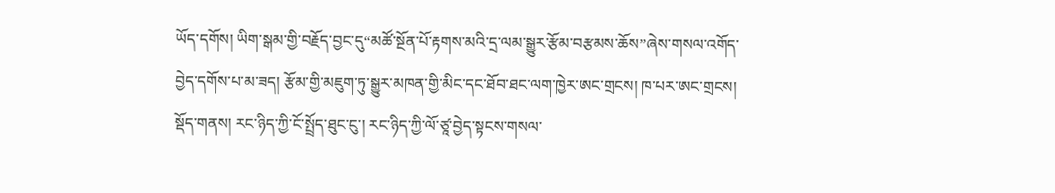ཡོད་དགོས། ཡིག་སྒམ་གྱི་བརྗོད་བྱང་དུ“མཚོ་སྔོན་པོ་རྟགས་མའི་དྲ་ལམ་སྒྱུར་རྩོམ་བརྩམས་ཆོས”ཞེས་གསལ་འགོད་བྱེད་དགོས་པ་མ་ཟད། རྩོམ་གྱི་མཇུག་ཏུ་སྒྱུར་མཁན་གྱི་མིང་དང་ཐོབ་ཐང་ལག་ཁྱེར་ཨང་གྲངས། ཁ་པར་ཨང་གྲངས། སྡོད་གནས། རང་ཉིད་ཀྱི་ངོ་སྤྲོད་ཐུང་ངུ་། རང་ཉིད་ཀྱི་ལོ་ཙཱ་བྱེད་སྟངས་གསལ་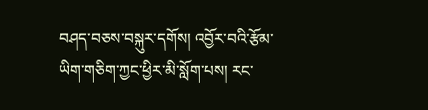བཤད་བཅས་བསྐུར་དགོས། འབྱོར་བའི་རྩོམ་ཡིག་གཅིག་ཀྱང་ཕྱིར་མི་སློག་པས། རང་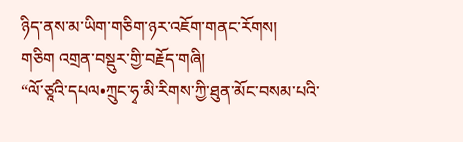ཉིད་ནས་མ་ཡིག་གཅིག་ཉར་འཇོག་གནང་རོགས།
གཅིག འགྲན་བསྡུར་གྱི་བརྗོད་གཞི།
“ལོ་ཙཱའི་དཔལ•ཀྲུང་ཧྭ་མི་རིགས་ཀྱི་ཐུན་མོང་བསམ་པའི་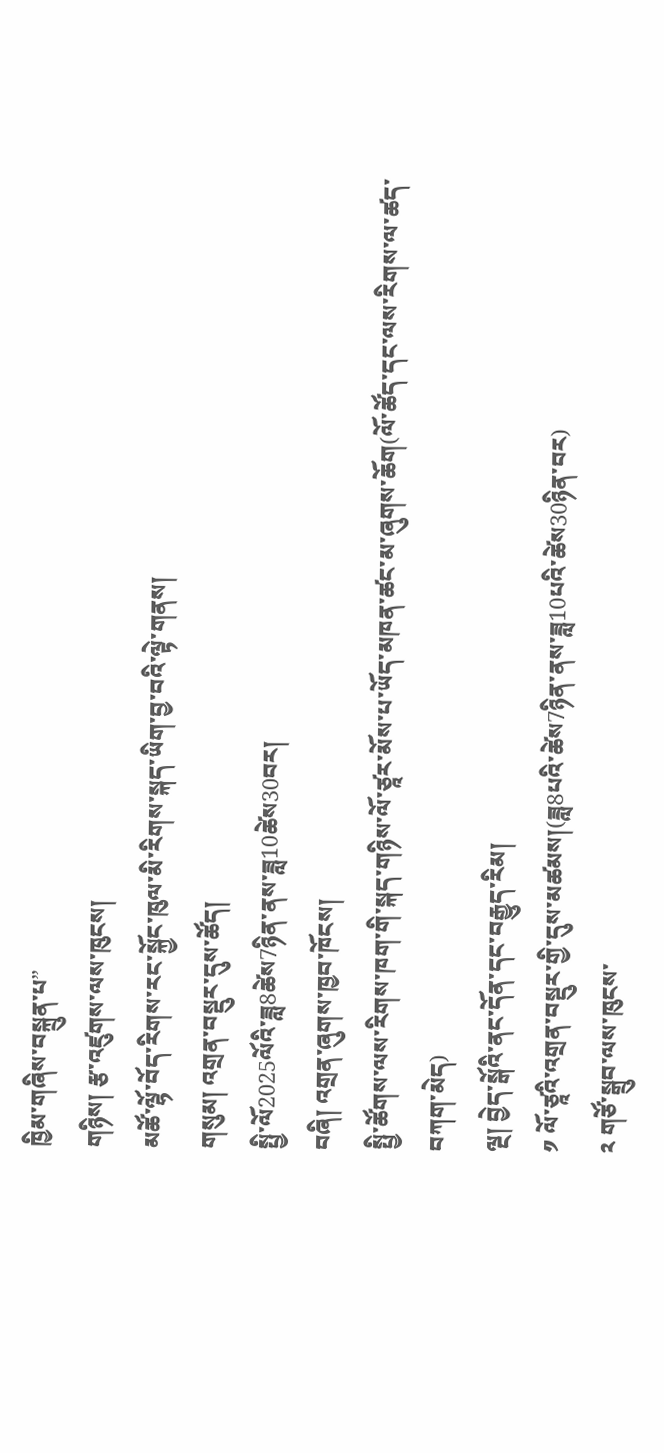ཁྱིམ་གཞིས་བསྐྲུན་པ”
གཉིས། རྩ་འཛུགས་ལས་ཁུངས།
མཚོ་ལྷོ་བོད་རིགས་རང་སྐྱོང་ཁུལ་མི་རིགས་སྐད་ཡིག་བྱ་བའི་ལྟེ་གནས།
གསུམ། འགྲན་བསྡུར་དུས་ཚོད།
སྤྱི་ལོ2025ལོའི་ཟླ8ཚེས7ཉིན་ནས་ཟླ10ཚེས30བར།
བཞི། འགྲན་ཞུགས་ཁྱབ་ཁོངས།
སྤྱི་ཚོགས་ལས་རིགས་ཁག་གི་སྐད་གཉིས་ལོ་ཙཱར་མོས་པ་ཡོད་མཁན་ཚང་མ་ཞུགས་ཆོག(ལོ་ཚོད་དང་ལས་རིགས་ལ་ཚད་བཀག་མེད)
ལྔ། བྱེད་སྒོའི་ནང་དོན་དང་བརྒྱུད་རིམ།
༡ ལོ་ཙཱའི་འགྲན་བསྡུར་གྱི་དུས་མཚམས།(ཟླ8པའི་ཚེས7ཉིན་ནས་ཟླ10པའི་ཚེས30ཉིན་བར)
༢ གཙོ་སྒྲུབ་ལས་ཁུངས་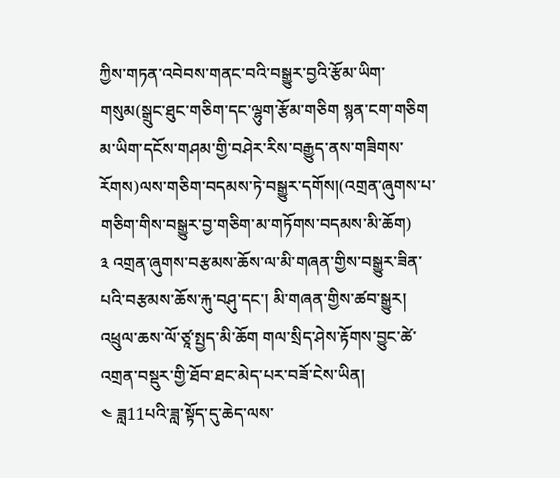ཀྱིས་གཏན་འབེབས་གནང་བའི་བསྒྱུར་བྱའི་རྩོམ་ཡིག་གསུམ(སྒྲུང་ཐུང་གཅིག་དང་ལྷུག་རྩོམ་གཅིག སྙན་ངག་གཅིག མ་ཡིག་དངོས་གཤམ་གྱི་བཤེར་རིས་བརྒྱུད་ནས་གཟིགས་རོགས)ལས་གཅིག་བདམས་ཏེ་བསྒྱུར་དགོས།(འགྲན་ཞུགས་པ་གཅིག་གིས་བསྒྱུར་བྱ་གཅིག་མ་གཏོགས་བདམས་མི་ཆོག)
༣ འགྲན་ཞུགས་བརྩམས་ཆོས་ལ་མི་གཞན་གྱིས་བསྒྱུར་ཟིན་པའི་བརྩམས་ཆོས་རྐུ་བཤུ་དང་། མི་གཞན་གྱིས་ཚབ་སྒྱུར། འཕྲུལ་ཆས་ལོ་ཙཱ་སྤྱད་མི་ཆོག གལ་སྲིད་ཤེས་རྟོགས་བྱུང་ཚེ་འགྲན་བསྡུར་གྱི་ཐོབ་ཐང་མེད་པར་བཟོ་ངེས་ཡིན།
༤ ཟླ11པའི་ཟླ་སྟོད་དུ་ཆེད་ལས་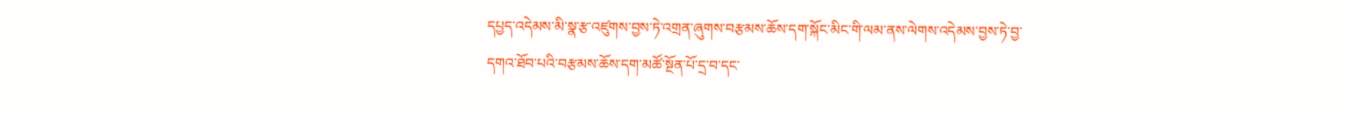དཔྱད་འདེམས་མི་སྣ་རྩ་འཛུགས་བྱས་ཏེ་འགྲན་ཞུགས་བརྩམས་ཆོས་དག་སྐོང་མིང་གི་ལམ་ནས་ལེགས་འདེམས་བྱས་ཏེ་བྱ་དགའ་ཐོབ་པའི་བརྩམས་ཆོས་དག་མཚོ་སྔོན་པོ་དྲ་བ་དང་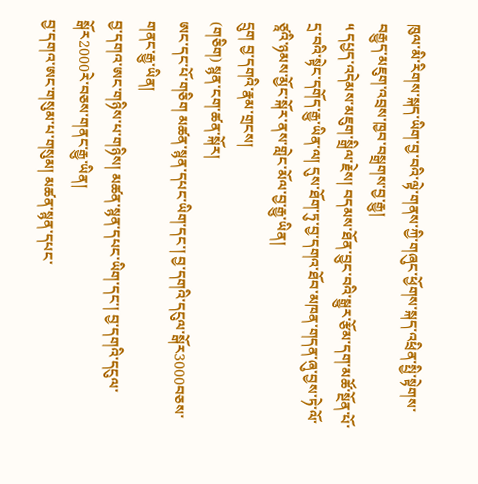ཁུལ་མི་རིགས་སྐད་ཡིག་བྱ་བའི་ལྟེ་གནས་ཀྱི་གཞུང་ཕྱོགས་སྐད་འཕྲིན་སྤྱི་སྟེགས་བརྒྱུད་མཇུག་འབྲས་ཁྱབ་བསྒྲགས་བྱ་རྒྱུ།
༥ དཔྱད་འདེམས་མཇུག་སྒྲིལ་རྗེས། བདམས་ཐོན་བྱུང་བའི་སྒྱུར་རྩོམ་དག་མཚོ་སྔོན་པོ་དྲ་བའི་སྟེང་དགོད་རྒྱུ་ཡིན་ལ། དུས་ཐོག་ཏུ་བྱ་དགའ་ཐོབ་མཁན་གདན་ཞུ་བྱས་ཏེ་ལོ་ཙཱའི་ཉམས་མྱོང་སྐོར་ནས་གླེང་མོལ་བྱ་རྒྱུ་ཡིན།
དྲུག བྱ་དགའི་རྣམ་གྲངས།
(གཅིག) སྙན་ངག་ཚན་སྐོར།
ཨང་དང་པོ་གཅིག མཚན་སྙན་དཔང་ཡིག་དང་། བྱ་དགའི་དངུལ་སྒོར3000བཅས་གནང་རྒྱུ་ཡིན།
བྱ་དགའ་ཨང་གཉིས་པ་གཉིས། མཚན་སྙན་དཔང་ཡིག་དང་། བྱ་དགའི་དངུལ་སྒོར2000རེ་བཅས་གནང་རྒྱུ་ཡིན།
བྱ་དགའ་ཨང་གསུམ་པ་གསུམ། མཚན་སྙན་དཔང་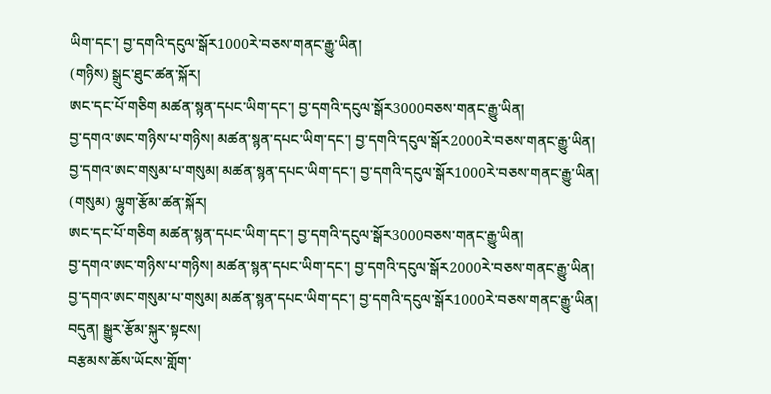ཡིག་དང་། བྱ་དགའི་དངུལ་སྒོར1000རེ་བཅས་གནང་རྒྱུ་ཡིན།
(གཉིས) སྒྲུང་ཐུང་ཚན་སྐོར།
ཨང་དང་པོ་གཅིག མཚན་སྙན་དཔང་ཡིག་དང་། བྱ་དགའི་དངུལ་སྒོར3000བཅས་གནང་རྒྱུ་ཡིན།
བྱ་དགའ་ཨང་གཉིས་པ་གཉིས། མཚན་སྙན་དཔང་ཡིག་དང་། བྱ་དགའི་དངུལ་སྒོར2000རེ་བཅས་གནང་རྒྱུ་ཡིན།
བྱ་དགའ་ཨང་གསུམ་པ་གསུམ། མཚན་སྙན་དཔང་ཡིག་དང་། བྱ་དགའི་དངུལ་སྒོར1000རེ་བཅས་གནང་རྒྱུ་ཡིན།
(གསུམ) ལྷུག་རྩོམ་ཚན་སྐོར།
ཨང་དང་པོ་གཅིག མཚན་སྙན་དཔང་ཡིག་དང་། བྱ་དགའི་དངུལ་སྒོར3000བཅས་གནང་རྒྱུ་ཡིན།
བྱ་དགའ་ཨང་གཉིས་པ་གཉིས། མཚན་སྙན་དཔང་ཡིག་དང་། བྱ་དགའི་དངུལ་སྒོར2000རེ་བཅས་གནང་རྒྱུ་ཡིན།
བྱ་དགའ་ཨང་གསུམ་པ་གསུམ། མཚན་སྙན་དཔང་ཡིག་དང་། བྱ་དགའི་དངུལ་སྒོར1000རེ་བཅས་གནང་རྒྱུ་ཡིན།
བདུན། སྒྱུར་རྩོམ་སྐུར་སྟངས།
བརྩམས་ཆོས་ཡོངས་གློག་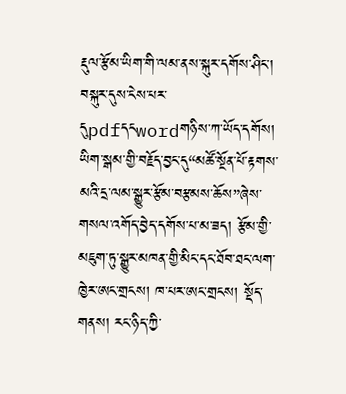རྡུལ་རྩོམ་ཡིག་གི་ལམ་ནས་སྐུར་དགོས་ཤིང་། བསྐུར་དུས་ངེས་པར་དུpdfདངwordགཉིས་ཀ་ཡོད་དགོས། ཡིག་སྒམ་གྱི་བརྗོད་བྱང་དུ“མཚོ་སྔོན་པོ་རྟགས་མའི་དྲ་ལམ་སྒྱུར་རྩོམ་བརྩམས་ཆོས”ཞེས་གསལ་འགོད་བྱེད་དགོས་པ་མ་ཟད། རྩོམ་གྱི་མཇུག་ཏུ་སྒྱུར་མཁན་གྱི་མིང་དང་ཐོབ་ཐང་ལག་ཁྱེར་ཨང་གྲངས། ཁ་པར་ཨང་གྲངས། སྡོད་གནས། རང་ཉིད་ཀྱི་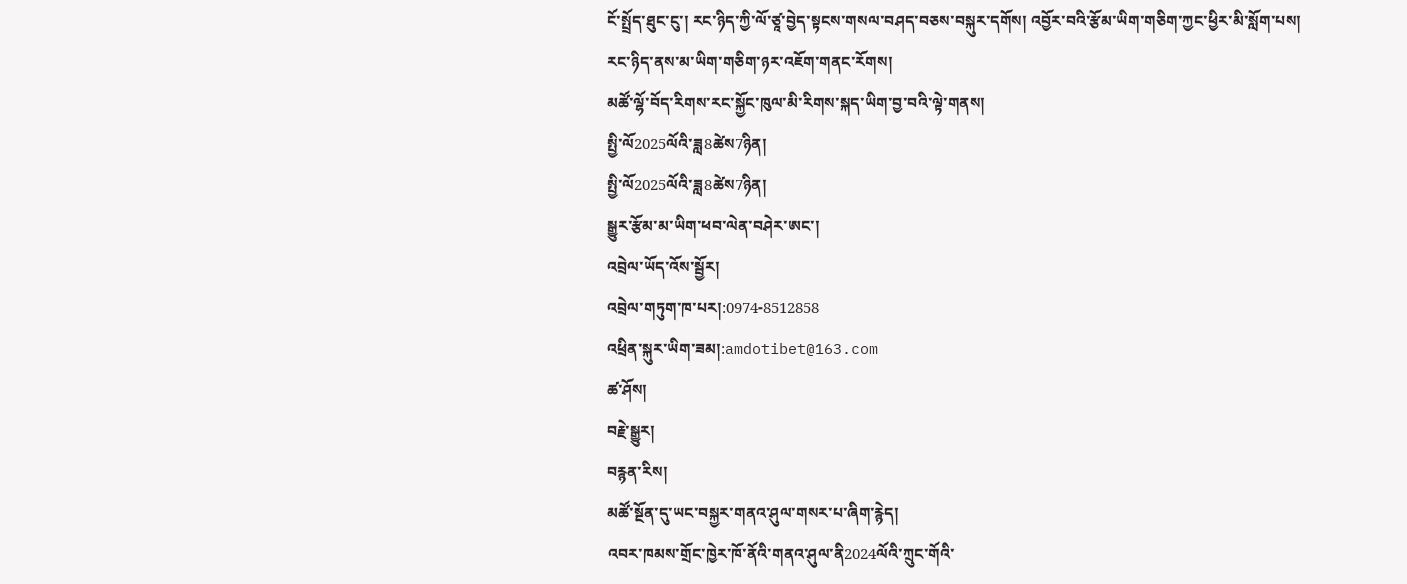ངོ་སྤྲོད་ཐུང་ངུ་། རང་ཉིད་ཀྱི་ལོ་ཙཱ་བྱེད་སྟངས་གསལ་བཤད་བཅས་བསྐུར་དགོས། འབྱོར་བའི་རྩོམ་ཡིག་གཅིག་ཀྱང་ཕྱིར་མི་སློག་པས། རང་ཉིད་ནས་མ་ཡིག་གཅིག་ཉར་འཇོག་གནང་རོགས།
མཚོ་ལྷོ་བོད་རིགས་རང་སྐྱོང་ཁུལ་མི་རིགས་སྐད་ཡིག་བྱ་བའི་ལྟེ་གནས།
སྤྱི་ལོ2025ལོའི་ཟླ8ཚེས7ཉིན།
སྤྱི་ལོ2025ལོའི་ཟླ8ཚེས7ཉིན།
སྒྱུར་རྩོམ་མ་ཡིག་ཕབ་ལེན་བཤེར་ཨང་།
འབྲེལ་ཡོད་འོས་སྦྱོར།
འབྲེལ་གཏུག་ཁ་པར།:0974-8512858
འཕྲིན་སྐུར་ཡིག་ཟམ།:amdotibet@163.com
ཚ་ཤོས།
བརྗེ་སྒྱུར།
བརྙན་རིས།
མཚོ་སྔོན་དུ་ཡང་བསྐྱར་གནའ་ཤུལ་གསར་པ་ཞིག་རྙེད།
འབར་ཁམས་གྲོང་ཁྱེར་ཁོ་ནོའི་གནའ་ཤུལ་ནི2024ལོའི་ཀྲུང་གོའི་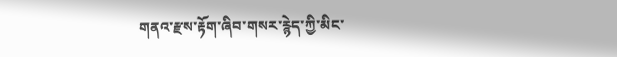གནའ་རྫས་རྟོག་ཞིབ་གསར་རྙེད་ཀྱི་མིང་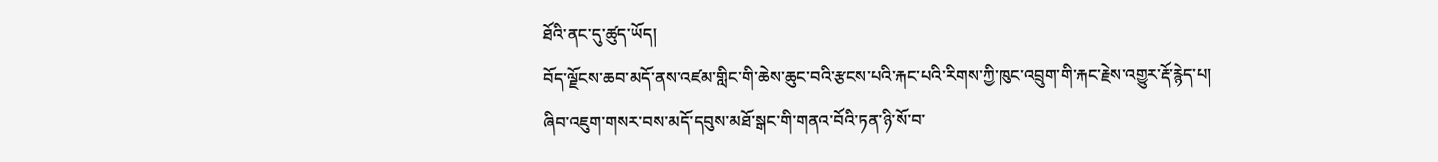ཐོའི་ནང་དུ་ཚུད་ཡོད།
བོད་ལྗོངས་ཆབ་མདོ་ནས་འཛམ་གླིང་གི་ཆེས་ཆུང་བའི་རྩངས་པའི་རྐང་པའི་རིགས་ཀྱི་ཁུང་འབྲུག་གི་རྐང་རྗེས་འགྱུར་རྡོ་རྙེད་པ།
ཞིབ་འཇུག་གསར་བས་མདོ་དབུས་མཐོ་སྒང་གི་གནའ་བོའི་ཏན་ཉི་སོ་བ་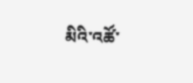མིའི་འཚོ་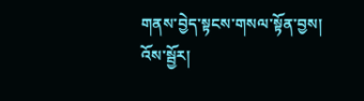གནས་བྱེད་སྟངས་གསལ་སྟོན་བྱས།
འོས་སྦྱོར།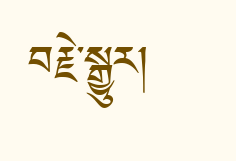བརྗེ་སྒྱུར།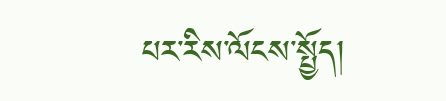པར་རིས་ལོངས་སྤྱོད།